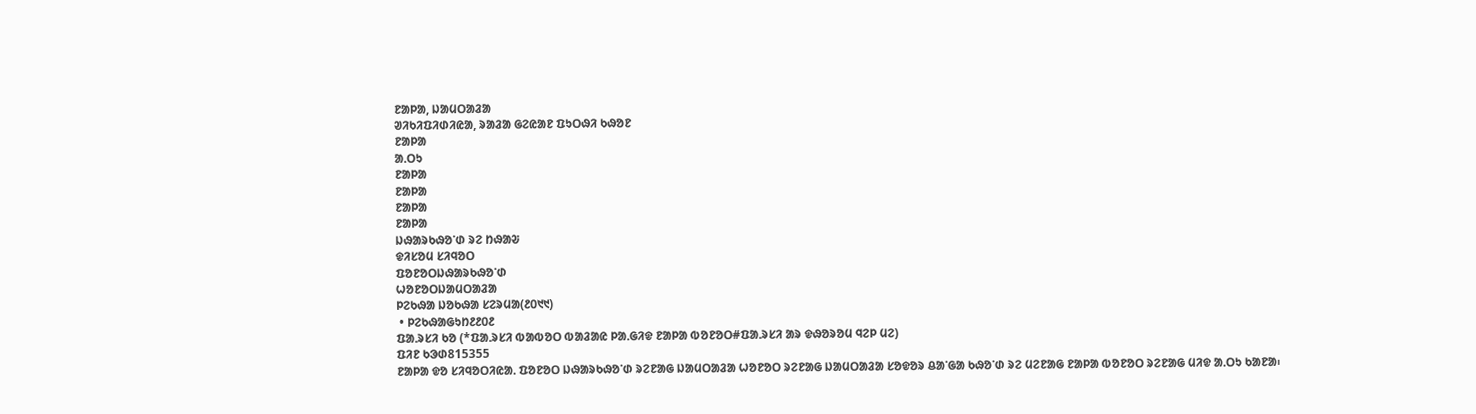ᱱᱟᱞᱟ, ᱡᱟᱢᱛᱟᱲᱟ
ᱣᱤᱠᱤᱯᱤᱰᱤᱭᱟ, ᱨᱟᱲᱟ ᱜᱮᱭᱟᱱ ᱯᱩᱛᱷᱤ ᱠᱷᱚᱱ
ᱱᱟᱞᱟ
ᱟᱹᱛᱩ
ᱱᱟᱞᱟ
ᱱᱟᱞᱟ
ᱱᱟᱞᱟ
ᱱᱟᱞᱟ
ᱡᱷᱟᱨᱠᱷᱚᱸᱰ ᱨᱮ ᱴᱷᱟᱶ
ᱫᱤᱥᱚᱢ ᱥᱤᱧᱚᱛ
ᱯᱚᱱᱚᱛᱡᱷᱟᱨᱠᱷᱚᱸᱰ
ᱦᱚᱱᱚᱛᱡᱟᱢᱛᱟᱲᱟ
ᱞᱮᱠᱷᱟ ᱡᱚᱠᱷᱟ ᱥᱮᱨᱢᱟ(᱒᱐᱑᱑)
 • ᱞᱮᱠᱷᱟᱜᱩᱴ᱒᱒᱐᱒
ᱯᱟᱹᱨᱥᱤ ᱠᱚ (*ᱯᱟᱹᱨᱥᱤ ᱵᱟᱵᱚᱛ ᱵᱟᱲᱟᱭ ᱞᱟᱹᱜᱤᱫ ᱱᱟᱞᱟ ᱵᱚᱱᱚᱛ#ᱯᱟᱹᱨᱥᱤ ᱟᱨ ᱫᱷᱚᱨᱚᱢ ᱧᱮᱞ ᱢᱮ)
ᱯᱤᱱ ᱠᱳᱰ815355
ᱱᱟᱞᱟ ᱫᱚ ᱥᱤᱧᱚᱛᱤᱭᱟᱹ ᱯᱚᱱᱚᱛ ᱡᱷᱟᱨᱠᱷᱚᱸᱰ ᱨᱮᱱᱟᱜ ᱡᱟᱢᱛᱟᱲᱟ ᱦᱚᱱᱚᱛ ᱨᱮᱱᱟᱜ ᱡᱟᱢᱛᱟᱲᱟ ᱥᱚᱫᱚᱨ ᱪᱟᱸᱜᱟ ᱠᱷᱚᱸᱰ ᱨᱮ ᱢᱮᱱᱟᱜ ᱱᱟᱞᱟ ᱵᱚᱱᱚᱛ ᱨᱮᱱᱟᱜ ᱢᱤᱫ ᱟᱹᱛᱩ ᱠᱟᱱᱟ᱾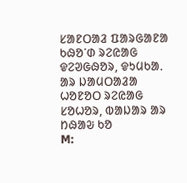ᱥᱟᱱᱛᱟᱲ ᱯᱟᱨᱜᱟᱱᱟ ᱠᱷᱚᱸᱰ ᱨᱮᱭᱟᱜ ᱫᱮᱣᱜᱷᱚᱨ, ᱫᱩᱢᱠᱟᱹ ᱟᱨ ᱡᱟᱢᱛᱟᱲᱟ ᱦᱚᱱᱚᱛ ᱨᱮᱭᱟᱜ ᱥᱚᱦᱚᱨ, ᱵᱟᱡᱟᱨ ᱟᱨ ᱴᱷᱟᱶ ᱠᱚ
M: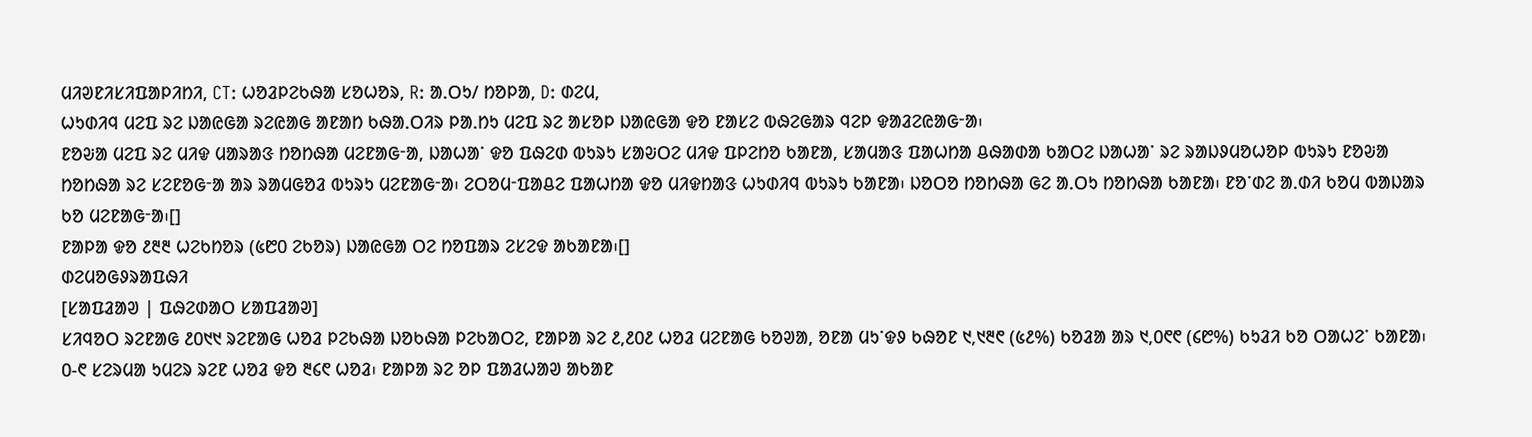ᱢᱤᱣᱱᱤᱥᱤᱯᱟᱞᱤᱴᱤ, CT: ᱦᱚᱲᱞᱮᱠᱷᱟ ᱥᱚᱦᱚᱨ, R: ᱟᱹᱛᱩ/ ᱴᱚᱞᱟ, D: ᱰᱮᱢ,
ᱦᱩᱰᱤᱧ ᱢᱮᱯ ᱨᱮ ᱡᱟᱭᱜᱟ ᱨᱮᱭᱟᱜ ᱟᱱᱟᱴ ᱠᱷᱟᱹᱛᱤᱨ ᱞᱟᱹᱴᱩ ᱢᱮᱯ ᱨᱮ ᱟᱥᱚᱞ ᱡᱟᱭᱜᱟ ᱫᱚ ᱱᱟᱥᱮ ᱵᱷᱮᱜᱟᱨ ᱧᱮᱞ ᱫᱟᱲᱮᱭᱟᱜᱼᱟ᱾
ᱱᱚᱶᱟ ᱢᱮᱯ ᱨᱮ ᱢᱤᱫ ᱢᱟᱨᱟᱝ ᱴᱚᱴᱷᱟ ᱢᱮᱱᱟᱜᱼᱟ, ᱡᱟᱦᱟᱸ ᱫᱚ ᱯᱷᱮᱰ ᱵᱩᱨᱩ ᱥᱟᱶᱛᱮ ᱢᱤᱫ ᱯᱞᱮᱴᱚ ᱠᱟᱱᱟ, ᱥᱟᱢᱟᱝ ᱯᱟᱦᱴᱟ ᱪᱷᱟᱰᱟ ᱠᱟᱛᱮ ᱡᱟᱦᱟᱸ ᱨᱮ ᱨᱟᱡᱽᱢᱚᱦᱚᱞ ᱵᱩᱨᱩ ᱱᱚᱶᱟ ᱴᱚᱴᱷᱟ ᱨᱮ ᱥᱮᱱᱚᱜᱼᱟ ᱟᱨ ᱨᱟᱢᱜᱚᱲ ᱵᱩᱨᱩ ᱢᱮᱱᱟᱜᱼᱟ᱾ ᱮᱛᱚᱢᱼᱯᱟᱪᱮ ᱯᱟᱦᱴᱟ ᱫᱚ ᱢᱤᱫᱴᱟᱝ ᱦᱩᱰᱤᱧ ᱵᱩᱨᱩ ᱠᱟᱱᱟ᱾ ᱡᱚᱛᱚ ᱴᱚᱴᱷᱟ ᱜᱮ ᱟᱹᱛᱩ ᱴᱚᱴᱷᱟ ᱠᱟᱱᱟ᱾ ᱱᱚᱸᱰᱮ ᱟᱹᱰᱤ ᱠᱚᱢ ᱵᱟᱡᱟᱨ ᱠᱚ ᱢᱮᱱᱟᱜᱼᱟ᱾[]
ᱱᱟᱞᱟ ᱫᱚ ᱒᱓᱓ ᱦᱮᱠᱴᱚᱨ (᱕᱘᱐ ᱮᱠᱚᱨ) ᱡᱟᱭᱜᱟ ᱛᱮ ᱴᱚᱯᱟᱨ ᱮᱥᱮᱫ ᱟᱠᱟᱱᱟ᱾[]
ᱰᱮᱢᱚᱜᱽᱨᱟᱯᱷᱤ
[ᱥᱟᱯᱲᱟᱣ | ᱯᱷᱮᱰᱟᱛ ᱥᱟᱯᱲᱟᱣ]
ᱥᱤᱧᱚᱛ ᱨᱮᱱᱟᱜ ᱒᱐᱑᱑ ᱨᱮᱱᱟᱜ ᱦᱚᱲ ᱞᱮᱠᱷᱟ ᱡᱚᱠᱷᱟ ᱞᱮᱠᱟᱛᱮ, ᱱᱟᱞᱟ ᱨᱮ ᱒,᱒᱐᱒ ᱦᱚᱲ ᱢᱮᱱᱟᱜ ᱠᱚᱣᱟ, ᱚᱱᱟ ᱢᱩᱸᱫᱽ ᱠᱷᱚᱱ ᱑,᱑᱓᱖ (᱕᱒%) ᱠᱚᱲᱟ ᱟᱨ ᱑,᱐᱖᱖ (᱔᱘%) ᱠᱩᱲᱤ ᱠᱚ ᱛᱟᱦᱮᱸ ᱠᱟᱱᱟ᱾ ᱐-᱖ ᱥᱮᱨᱢᱟ ᱩᱢᱮᱨ ᱨᱮᱱ ᱦᱚᱲ ᱫᱚ ᱓᱔᱖ ᱦᱚᱲ᱾ ᱱᱟᱞᱟ ᱨᱮ ᱚᱞ ᱯᱟᱲᱦᱟᱣ ᱟᱠᱟᱱ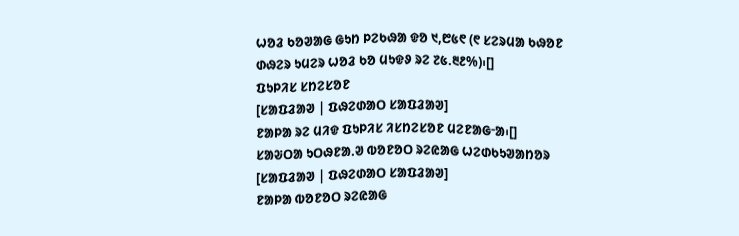ᱦᱚᱲ ᱠᱚᱣᱟᱜ ᱜᱩᱴ ᱞᱮᱠᱷᱟ ᱫᱚ ᱑,᱘᱕᱖ (᱖ ᱥᱮᱨᱢᱟ ᱠᱷᱚᱱ ᱰᱷᱮᱨ ᱩᱢᱮᱨ ᱦᱚᱲ ᱠᱚ ᱢᱩᱫᱽ ᱨᱮ ᱗᱕.᱓᱒%)᱾[]
ᱯᱩᱞᱤᱥ ᱥᱴᱮᱥᱚᱱ
[ᱥᱟᱯᱲᱟᱣ | ᱯᱷᱮᱰᱟᱛ ᱥᱟᱯᱲᱟᱣ]
ᱱᱟᱞᱟ ᱨᱮ ᱢᱤᱫ ᱯᱩᱞᱤᱥ ᱤᱥᱴᱮᱥᱚᱱ ᱢᱮᱱᱟᱜᱼᱟ᱾[]
ᱥᱟᱶᱛᱟ ᱩᱛᱷᱱᱟᱹᱣ ᱵᱚᱱᱚᱛ ᱨᱮᱭᱟᱜ ᱦᱮᱰᱠᱩᱣᱟᱴᱚᱨ
[ᱥᱟᱯᱲᱟᱣ | ᱯᱷᱮᱰᱟᱛ ᱥᱟᱯᱲᱟᱣ]
ᱱᱟᱞᱟ ᱵᱚᱱᱚᱛ ᱨᱮᱭᱟᱜ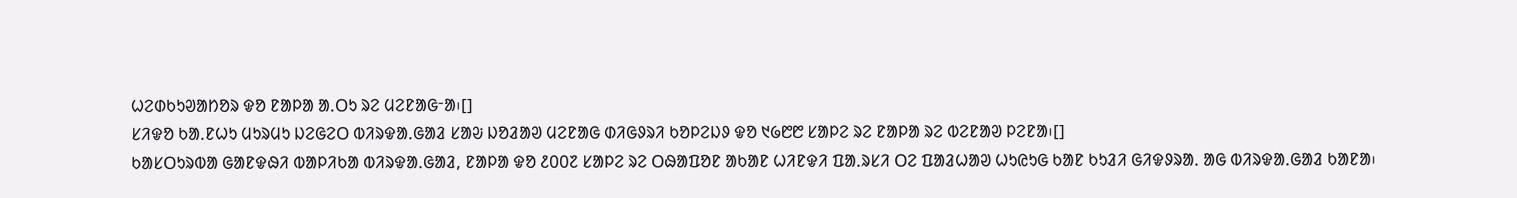ᱦᱮᱰᱠᱩᱣᱟᱴᱚᱨ ᱫᱚ ᱱᱟᱞᱟ ᱟᱹᱛᱩ ᱨᱮ ᱢᱮᱱᱟᱜᱼᱟ᱾[]
ᱥᱤᱫᱚ ᱠᱟᱹᱱᱦᱩ ᱢᱩᱨᱢᱩ ᱡᱮᱜᱮᱛ ᱵᱤᱨᱫᱟᱹᱜᱟᱲ ᱥᱟᱶ ᱡᱚᱲᱟᱣ ᱢᱮᱱᱟᱜ ᱰᱤᱜᱽᱨᱤ ᱠᱚᱞᱮᱡᱽ ᱫᱚ ᱑᱙᱘᱘ ᱥᱟᱞᱮ ᱨᱮ ᱱᱟᱞᱟ ᱨᱮ ᱵᱮᱱᱟᱣ ᱞᱮᱱᱟ᱾[]
ᱠᱟᱥᱛᱩᱨᱵᱟ ᱜᱟᱱᱫᱷᱤ ᱵᱟᱞᱤᱠᱟ ᱵᱤᱨᱫᱟᱹᱜᱟᱲ, ᱱᱟᱞᱟ ᱫᱚ ᱒᱐᱐᱗ ᱥᱟᱞᱮ ᱨᱮ ᱛᱷᱟᱯᱚᱱ ᱟᱠᱟᱱ ᱦᱤᱱᱫᱤ ᱯᱟᱹᱨᱥᱤ ᱛᱮ ᱯᱟᱲᱦᱟᱣ ᱦᱩᱭᱩᱜ ᱠᱟᱱ ᱠᱩᱲᱤ ᱜᱤᱫᱽᱨᱟᱹ ᱟᱜ ᱵᱤᱨᱫᱟᱹᱜᱟᱲ ᱠᱟᱱᱟ᱾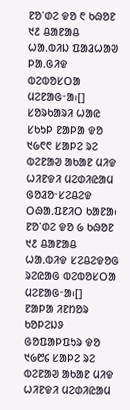ᱱᱚᱸᱰᱮ ᱫᱚ ᱖ ᱠᱷᱚᱱ ᱑᱒ ᱪᱟᱱᱟᱪ ᱦᱟᱹᱵᱤᱡ ᱯᱟᱲᱦᱟᱣ ᱞᱟᱹᱜᱤᱫ ᱵᱮᱵᱚᱥᱛᱟ ᱢᱮᱱᱟᱜᱼᱟ᱾[]
ᱥᱚᱨᱠᱟᱨᱤ ᱦᱟᱭ ᱥᱠᱩᱞ ᱱᱟᱞᱟ ᱫᱚ ᱑᱙᱖᱖ ᱥᱟᱞᱮ ᱨᱮ ᱵᱮᱱᱟᱣ ᱟᱠᱟᱱ ᱢᱤᱫ ᱦᱤᱱᱫᱤ ᱢᱮᱰᱤᱭᱟᱢ ᱜᱚᱲᱚᱼᱥᱮᱪᱮᱫ ᱛᱷᱟᱹᱯᱱᱤᱛ ᱠᱟᱱᱟ᱾ ᱱᱚᱸᱰᱮ ᱫᱚ ᱙ ᱠᱷᱚᱱ ᱑᱒ ᱪᱟᱱᱟᱪ ᱦᱟᱹᱵᱤᱫ ᱥᱮᱪᱮᱫᱚᱜ ᱨᱮᱭᱟᱜ ᱵᱮᱵᱚᱥᱛᱟ ᱢᱮᱱᱟᱜᱼᱟ᱾[]
ᱱᱟᱞᱟ ᱤᱱᱴᱚᱨ ᱠᱚᱞᱮᱡᱽ ᱜᱚᱯᱟᱞᱯᱩᱨ ᱫᱚ ᱑᱙᱘᱔ ᱥᱟᱞᱮ ᱨᱮ ᱵᱮᱱᱟᱣ ᱟᱠᱟᱱ ᱢᱤᱫ ᱦᱤᱱᱫᱤ ᱢᱮᱰᱤᱭᱟᱢ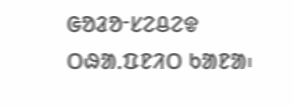ᱜᱚᱲᱚᱼᱥᱮᱪᱮᱫ ᱛᱷᱟᱹᱯᱱᱤᱛ ᱠᱟᱱᱟ᱾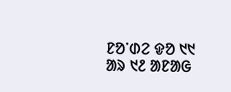ᱱᱚᱸᱰᱮ ᱫᱚ ᱑᱑ ᱟᱨ ᱑᱒ ᱟᱱᱟᱜ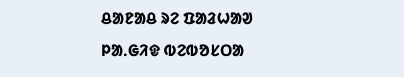ᱪᱟᱱᱟᱪ ᱨᱮ ᱯᱟᱲᱦᱟᱣ ᱞᱟᱹᱜᱤᱫ ᱵᱮᱵᱚᱥᱛᱟ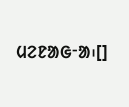ᱢᱮᱱᱟᱜᱼᱟ᱾[]